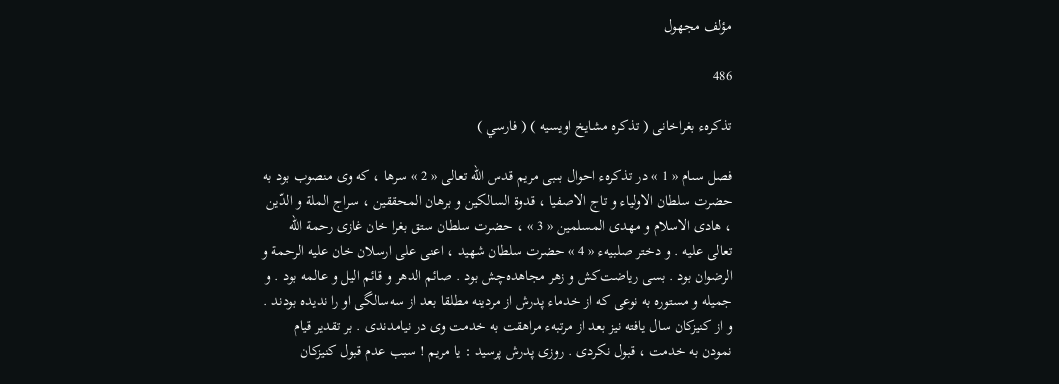مؤلف مجهول

486

تذكرهء بغراخانى ( تذكره مشايخ اويسيه ) ( فارسي )

فصل سىام « 1 » در تذكرهء احوال بىبى مريم قدس الله تعالى « 2 » سرها ، كه وى منصوب بود به حضرت سلطان الاولياء و تاج الاصفيا ، قدوة السالكين و برهان المحققين ، سراج الملة و الدّين ، هادى الاسلام و مهدى المسلمين « 3 » ، حضرت سلطان ستق بغرا خان غازى رحمة الله تعالى عليه . و دختر صلبيهء « 4 » حضرت سلطان شهيد ، اعنى على ارسلان خان عليه الرحمة و الرضوان بود . بسى رياضت‌كش و زهر مجاهده‌چش بود . صائم الدهر و قائم اليل و عالمه بود . و جميله و مستوره به نوعى كه از خدماء پدرش از مردينه مطلقا بعد از سه‌سالگى او را نديده بودند . و از كنيزكان سال يافته نيز بعد از مرتبهء مراهقت به خدمت وى در نيامدندى . بر تقدير قيام نمودن به خدمت ، قبول نكردى . روزى پدرش پرسيد : يا مريم ! سبب عدم قبول كنيزكان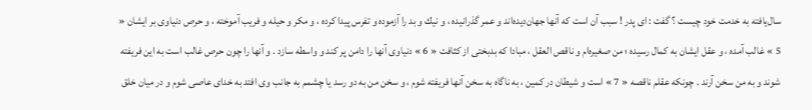سال‌يافته به خدمت خود چيست ؟ گفت : اى پدر ! سبب آن است كه آنها جهان‌ديده‌اند و عمر گذرانيده ، و نيك و بد را آزموده و تفرس پيدا كرده ، و مكر و حيله و فريب آموخته ، و حرص دنياوى بر ايشان « 5 » غالب آمده ، و عقل ايشان به كمال رسيده ؛ من صغيره‌ام و ناقص العقل ، مبادا كه بدبختى از كثافت « 6 » دنياوى آنها را دامن پر كند و واسطه سازد . و آنها را چون حرص غالب است به اين فريفته شوند و به من سخن آرند . چونكه عقلم ناقصه « 7 » است و شيطان در كمين ، به ناگاه به سخن آنها فريفته شوم ، و سخن من به دو رسد يا چشمم به جانب وى افتد به خداى عاصى شوم و در ميان خلق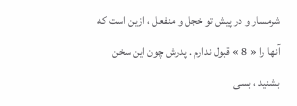شرمسار و در پيش تو خجل و منفعل ، ازين است كه آنها را « 8 » قبول ندارم . پدرش چون اين سخن بشنيد ، بسى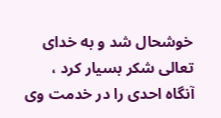خوشحال شد و به خداى تعالى شكر بسيار كرد ، آنگاه احدى را در خدمت وى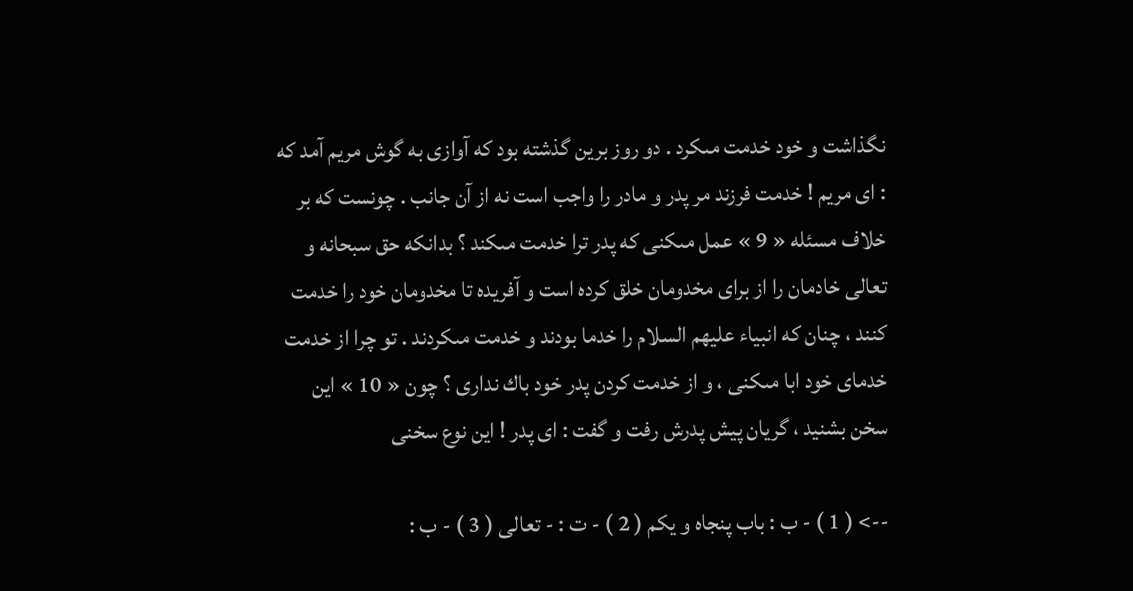نگذاشت و خود خدمت مىكرد . دو روز برين گذشته بود كه آوازى به گوش مريم آمد كه : اى مريم ! خدمت فرزند مر پدر و مادر را واجب است نه از آن جانب . چونست كه بر خلاف مسئله « 9 » عمل مىكنى كه پدر ترا خدمت مىكند ؟ بدانكه حق سبحانه و تعالى خادمان را از براى مخدومان خلق كرده است و آفريده تا مخدومان خود را خدمت كنند ، چنان كه انبياء عليهم السلام را خدما بودند و خدمت مىكردند . تو چرا از خدمت خدماى خود ابا مىكنى ، و از خدمت كردن پدر خود باك ندارى ؟ چون « 10 » اين سخن بشنيد ، گريان پيش پدرش رفت و گفت : اى پدر ! اين نوع سخنى

--> ( 1 ) - ب : باب پنجاه و يكم ( 2 ) - ت : - تعالى ( 3 ) - ب :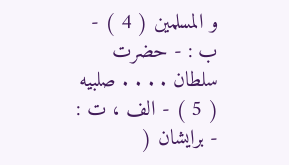و المسلمين ( 4 ) - ب : - حضرت سلطان . . . . صلبيه ( 5 ) - الف ، ت : - برايشان (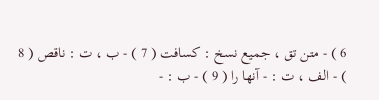6 ) - متن تق ، جميع نسخ : كسافت ( 7 ) - ب ، ت : ناقص ( 8 ) - الف ، ت : - آنها را ( 9 ) - ب : -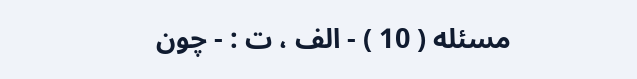مسئله ( 10 ) - الف ، ت : - چون